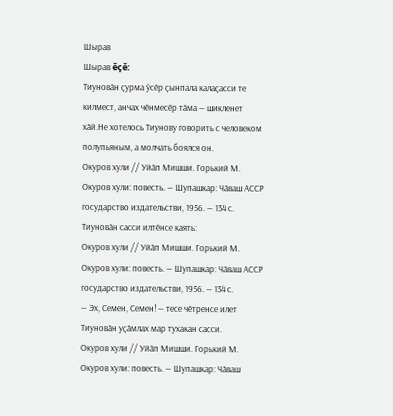Шырав
Шырав ĕçĕ:
Тиуновӑн ҫурма ӳсӗр ҫынпала калаҫасси те килмест, анчах чӗнмесӗр тӑма — шикленет хӑй.Не хотелось Тиунову говорить с человеком полупьяным, а молчать боялся он.
Окуров хули // Уйӑп Мишши. Горький М. Окуров хули: повесть. — Шупашкар: Чӑваш АССР государство издательстви, 1956. — 134 с.
Тиуновӑн сасси илтӗнсе каять:
Окуров хули // Уйӑп Мишши. Горький М. Окуров хули: повесть. — Шупашкар: Чӑваш АССР государство издательстви, 1956. — 134 с.
— Эх, Семен, Семен! — тесе чӗтренсе илет Тиуновӑн уҫӑмлах мар тухакан сасси.
Окуров хули // Уйӑп Мишши. Горький М. Окуров хули: повесть. — Шупашкар: Чӑваш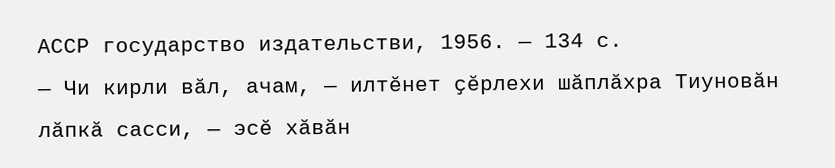АССР государство издательстви, 1956. — 134 с.
— Чи кирли вӑл, ачам, — илтӗнет ҫӗрлехи шӑплӑхра Тиуновӑн лӑпкӑ сасси, — эсӗ хӑвӑн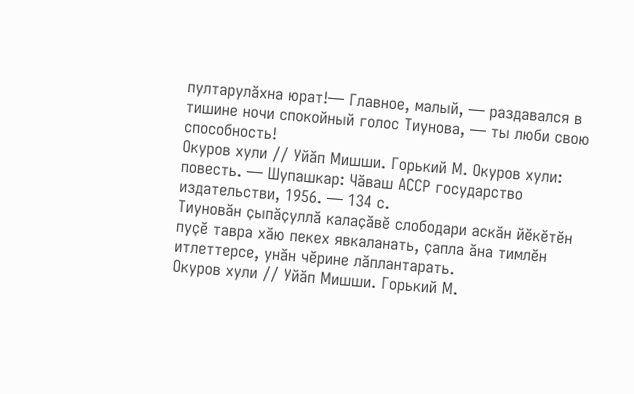пултарулӑхна юрат!— Главное, малый, — раздавался в тишине ночи спокойный голос Тиунова, — ты люби свою способность!
Окуров хули // Уйӑп Мишши. Горький М. Окуров хули: повесть. — Шупашкар: Чӑваш АССР государство издательстви, 1956. — 134 с.
Тиуновӑн ҫыпӑҫуллӑ калаҫӑвӗ слободари аскӑн йӗкӗтӗн пуҫӗ тавра хӑю пекех явкаланать, ҫапла ӑна тимлӗн итлеттерсе, унӑн чӗрине лӑплантарать.
Окуров хули // Уйӑп Мишши. Горький М.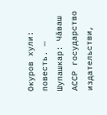Окуров хули: повесть. — Шупашкар: Чӑваш АССР государство издательстви,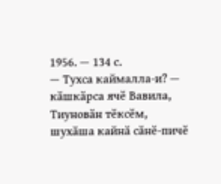1956. — 134 с.
— Тухса каймалла-и? — кӑшкӑрса ячӗ Вавила, Тиуновӑн тӗксӗм, шухӑша кайнӑ сӑнӗ-пичӗ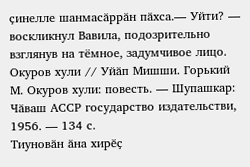ҫинелле шанмасӑррӑн пӑхса.— Уйти? — воскликнул Вавила, подозрительно взглянув на тёмное, задумчивое лицо.
Окуров хули // Уйӑп Мишши. Горький М. Окуров хули: повесть. — Шупашкар: Чӑваш АССР государство издательстви, 1956. — 134 с.
Тиуновӑн ӑна хирӗҫ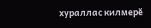хураллас килмерӗ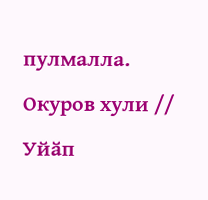пулмалла.
Окуров хули // Уйӑп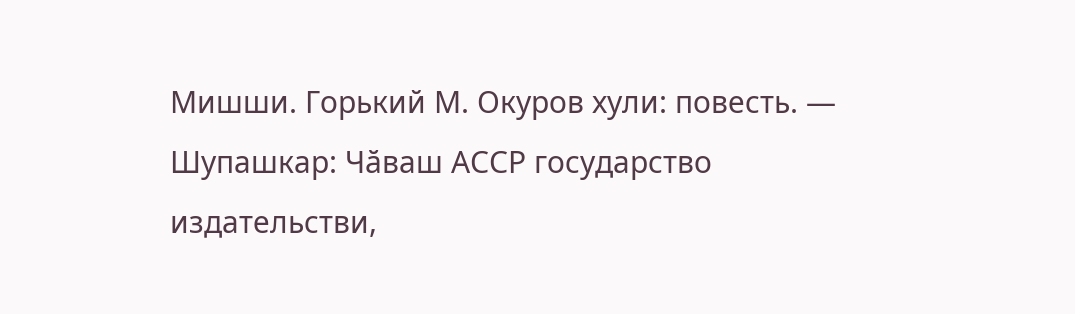Мишши. Горький М. Окуров хули: повесть. — Шупашкар: Чӑваш АССР государство издательстви,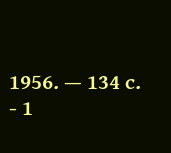1956. — 134 с.
- 1